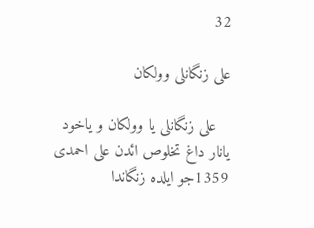32

علی زنگانلی وولکان

   علی زنگانلی یا وولکان و یاخود یانار داغ تخلوص ائدن علی احمدی 1359جو ایلده زنگاندا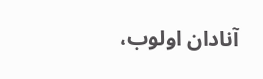آنادان اولوب،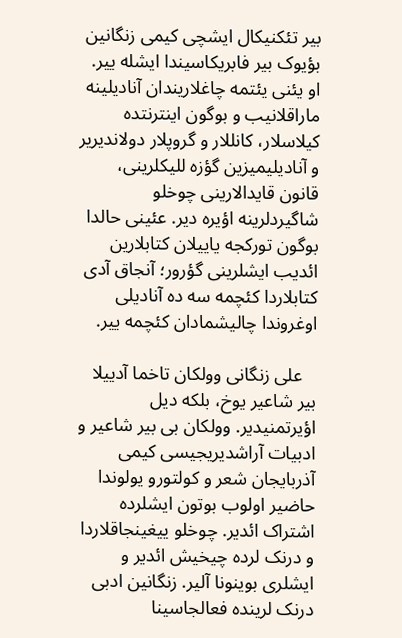بیر تئکنیکال ایشچی کیمی زنگانین بؤیوک بیر فابریکاسیندا ایشله ییر. او یئنی یئتمه چاغلاریندان آنادیلینه ماراقلانیب و بوگون اینترنتده کیلاسلار، کانللار و گروپلار دولاندیریر و آنادیلیمیزین گؤزه للیکلرینی، قانون قایدالارینی چوخلو شاگیردلرینه اؤیره دیر. عئینی حالدا بوگون تورکجه یاییلان کتابلارین ائدیب ایشلرینی گؤرور؛ آنجاق آدی کتابلاردا کئچمه سه ده آنادیلی اوغروندا چالیشمادان کئچمه ییر.

   علی زنگانی وولکان تاخما آدییلا بیر شاعیر یوخ، بلکه دیل اؤیرتمنیدیر. وولکان بی بیر شاعیر و ادبیات آراشدیریجیسی کیمی آذربایجان شعر و کولتورو یولوندا حاضیر اولوب بوتون ایشلرده اشتراک ائدیر. چوخلو ییغینجاقلاردا و درنک لرده چیخیش ائدیر و ایشلری بوینونا آلیر. زنگانین ادبی درنک لرینده فعالجاسینا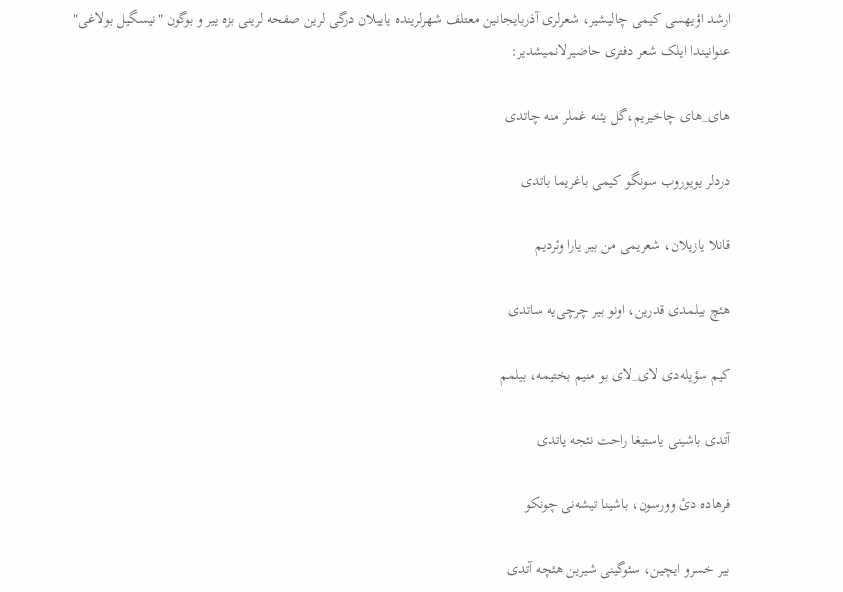ارشد اؤیهسی کیمی چالیشیر، شعرلری آذربایجانین معتلف شهرلرینده یاییلان درگی لرین صفحه لرینی بزه ییر و بوگون "نیسگیل بولاغی" عنوانیندا ایلک شعر دفتری حاضیرلانمیشدیر:

های_های چاخیریم،گل یئنه غملر منه چاتدی

دردلر یویوروب سونگو کیمی باغریما باتدی

قانلا یازیلان، شعریمی من بیر یارا وئرديم

هئچ بیلمدی قدرین، اونو بیر چرچی‌یه ساتدی

کیم سؤيله‌دی لای_لای بو منیم بختیمه، بیلمم

آتدی باشینی یاستیغا راحت نئجه ياتدی

فرهاده دئ وورسون، باشينا تيشه‌نی چونکو

بیر خسرو ایچین، سئوگینی شیرین هئچه آتدی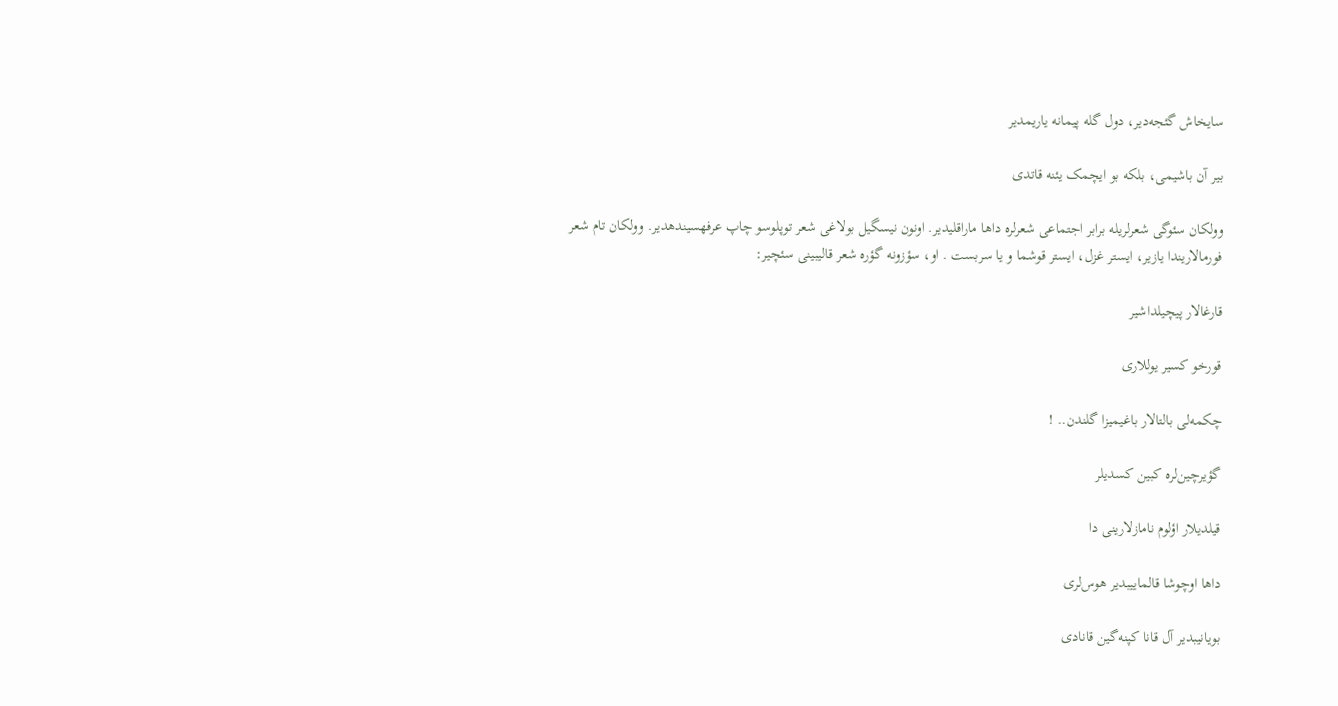سایخاش گئجه‌دير، دول گله پیمانه یاریمدیر

بیر آن باشیمی، بلکه بو ایچمک یئنه قاتدی

وولکان سئوگی شعرلریله برابر اجتماعی شعرلره داها ماراقلیدیر. اونون نیسگیل بولاغی شعر توپلوسو چاپ عرفهسیندهدیر. وولکان تام شعر فورمالاریندا یازیر، ایستر غزل، ایستر قوشما و یا سربست . او، سؤزونه گؤره شعر قالیبینی سئچیر:

قارغالار پیچیلداشیر

قورخو کسیر یوللاری

چکمه‌لی بالتالار باغیمیزا گلندن.. !

گؤیرچین‌لره کبین کسدیلر

قیلدیلار اؤلوم نامازلارینی دا

داها اوچوشا قالماییبدیر هوس‌لری

بویانیبدیر آل قانا کپنه‌گین قانادی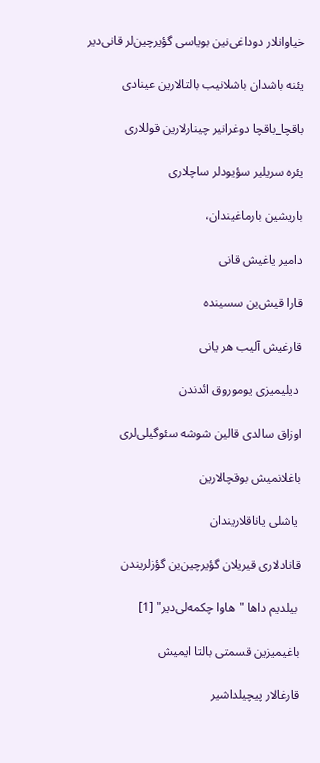خیاوانلار دوداغی‌نین بویاسی گؤیرچین‌لر قانی‌دیر

یئنه باشدان باشلانیب بالتالارین عینادی

باقچا_باقچا دوغرانیر چینارلارین قوللاری

یئره سریلیر سؤیودلر ساچلاری

باریشین بارماغیندان،

دامیر یاغیش قانی

قارا قیش‌ین سسینده

قارغیش آلیب هر یانی

 دیلیمیزی یوموروق ائدندن

اوزاق سالدی قالین شوشه سئوگیلی‌لری

باغلانمیش بوقچالارین

 یاشلی یاناقلاریندان

قانادلاری قیریلان گؤیرچین‌ین گؤزلریندن

 بیلدیم داها "هاوا چکمه‌لی‌دیر" [1]

باغیمیزین قسمتی بالتا ایمیش

قارغالار پیچیلداشیر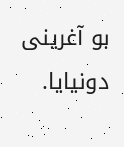بو آغرینی دونیایا.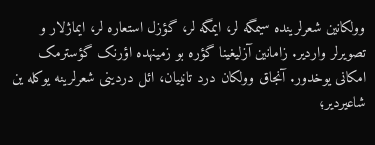وولکانین شعرلرینده سیمگه لر، ایمگه لر، گؤزل استعاره لر، ایماژلار و تصویرلر واردیر. زامانین آزلیغینا گؤره بو زمینهده اؤرنک گؤسترمک امکانی یوخدور. آنجاق وولکان درد تانییان، ائل دردینی شعرلرینه یوکله ین شاعیردیر؛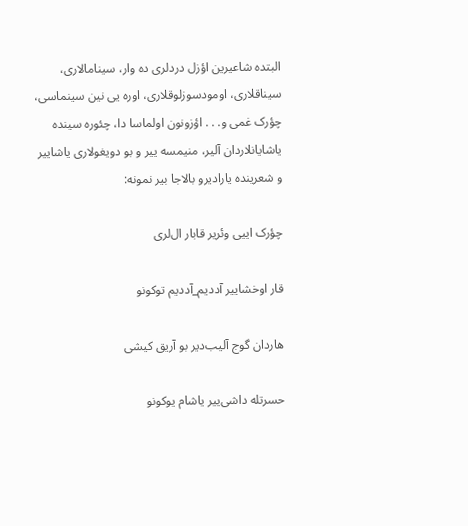البتده شاعیرین اؤزل دردلری ده وار، سینامالاری، سیناقلاری، اومودسوزلوقلاری، اوره یی نین سینماسی، چؤرک غمی و. . . اؤزونون اولماسا دا، چئوره سینده یاشایانلاردان آلیر، منیمسه ییر و بو دویغولاری یاشاییر و شعرینده یارادیرو بالاجا بیر نمونه:

چؤرک اییی وئریر قابار ال‌لری

قار اوخشاییر آددیم_آددیم توکونو

هاردان گوج آلیب‌دیر بو آریق کیشی

حسرتله داشی‌ییر یاشام یوکونو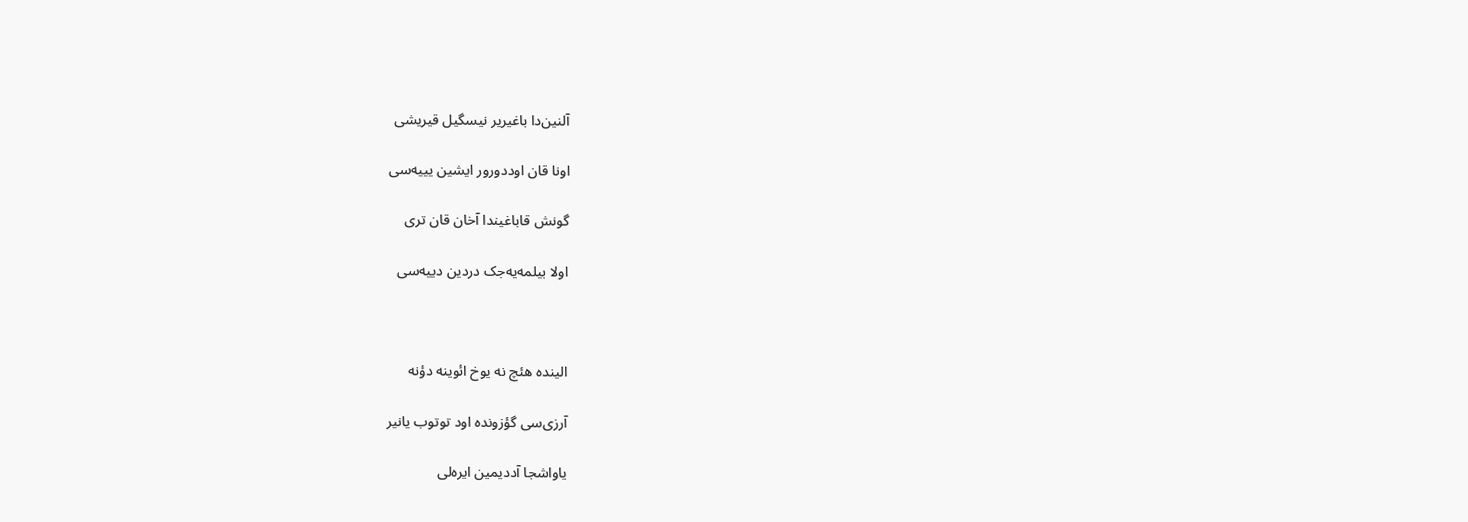آلنین‌دا باغیریر نیسگیل قیریشی

اونا قان اوددورور ایشین یییه‌سی

گونش قاباغیندا آخان قان تری

اولا بیلمه‌یه‌جک دردین دییه‌سی



الینده هئچ نه یوخ ائوینه دؤنه

آرزی‌سی گؤزونده اود توتوب یانیر

یاواشجا آددیمین ایره‌لی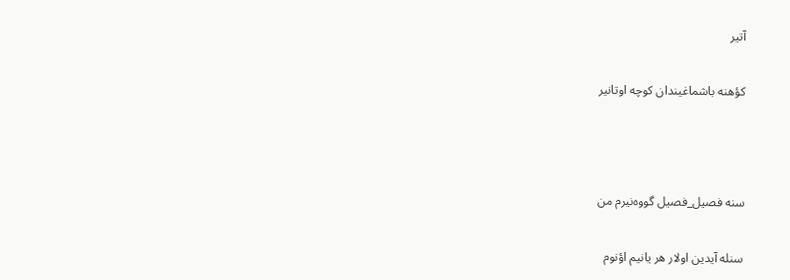آتیر

کؤهنه باشماغیندان کوچه اوتانیر



سنه فصیل_فصیل گووه‌نیرم من

سنله آیدین اولار هر یانیم اؤنوم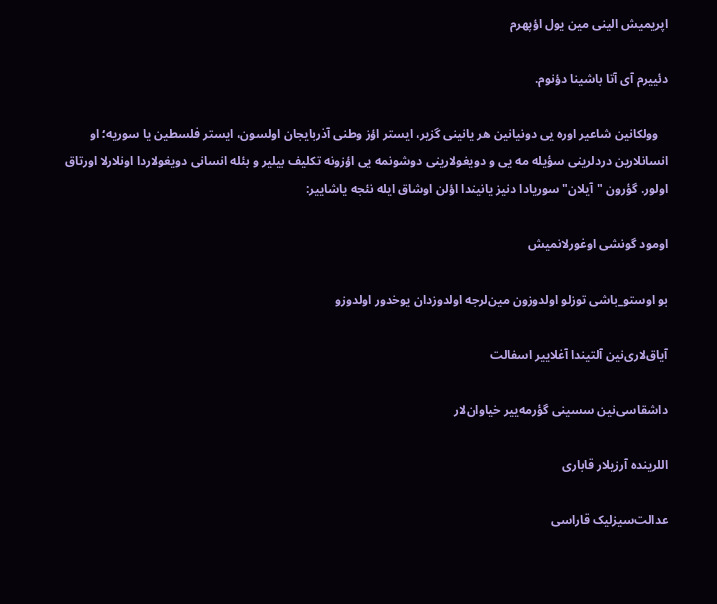اپریمیش الینی مین یول اؤپهرم

دئییرم آی آتا باشینا دؤنوم.

   وولکانین شاعیر اوره یی دونیانین هر یانینی گزیر، ایستر اؤز وطنی آذربایجان اولسون، ایستر فلسطین یا سوریه؛ او انسانلارین دردلرینی سؤیله مه یی و دویغولارینی دوشونمه یی اؤزونه تکلیف بیلیر و بئله انسانی دویغولاردا اونلارلا اورتاق اولور. گؤرون "آیلان" سوریادا دنیز یانیندا اؤلن اوشاق ایله نئجه یاشاییر:

اومود گونشی اوغورلانمیش

بو اوستو_باشی توزلو اولدوزون مین‌لرجه اولدوزدان یوخدور اولدوزو

آیاق‌لاری‌نین آلتیندا آغلاییر اسفالت

داشقاسی‌نین سسینی گؤرمه‌ییر خیاوان‌لار

اللرینده آرزیلار قاباری

عدالت‌سیزلیک قاراسی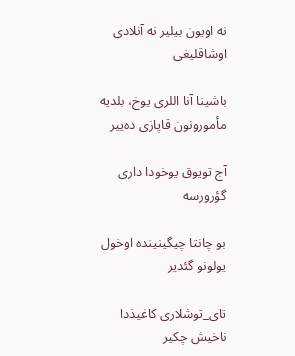نه اویون بیلیر نه آنلادی اوشاقلیغی

باشینا آنا اللری یوخ، بلدیه مأمورونون قاپازی ده‌ییر

آج تویوق یوخودا داری گؤرورسه

بو چانتا چیگینینده اوخول یولونو گئدیر

تای_توشلاری کاغیذدا ناخیش چکیر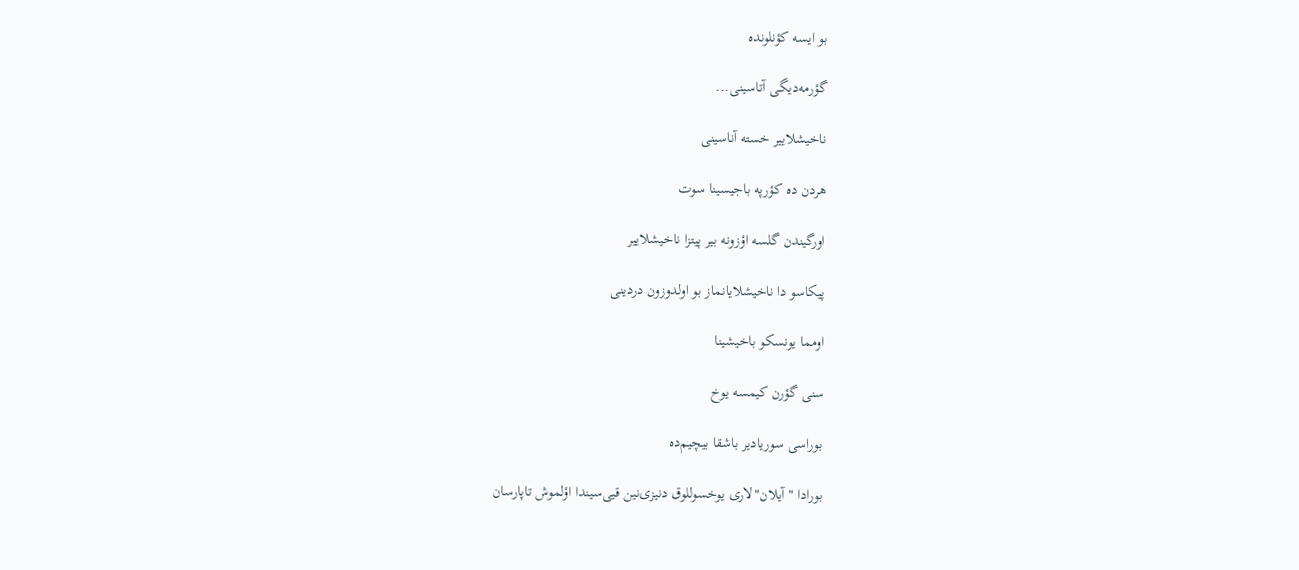بو ایسه کؤنلونده

گؤرمه‌دیگی آتاسینی...

ناخیشلاییر خسته آناسینی

هردن ده کؤرپه باجیسینا سوت

اورگیندن گلسه اؤزونه بیر پیتزا ناخیشلاییر

پیکاسو دا ناخیشلایانماز بو اولدوزون دردینی

اومما یونسکو باخیشینا

سنی گؤرن کیمسه یوخ

بوراسی سوریا‌دیر باشقا بیچیم‌ده

بورادا "آیلان"لاری یوخسوللوق دنیزی‌نین قیی‌سیندا اؤلموش تاپارسان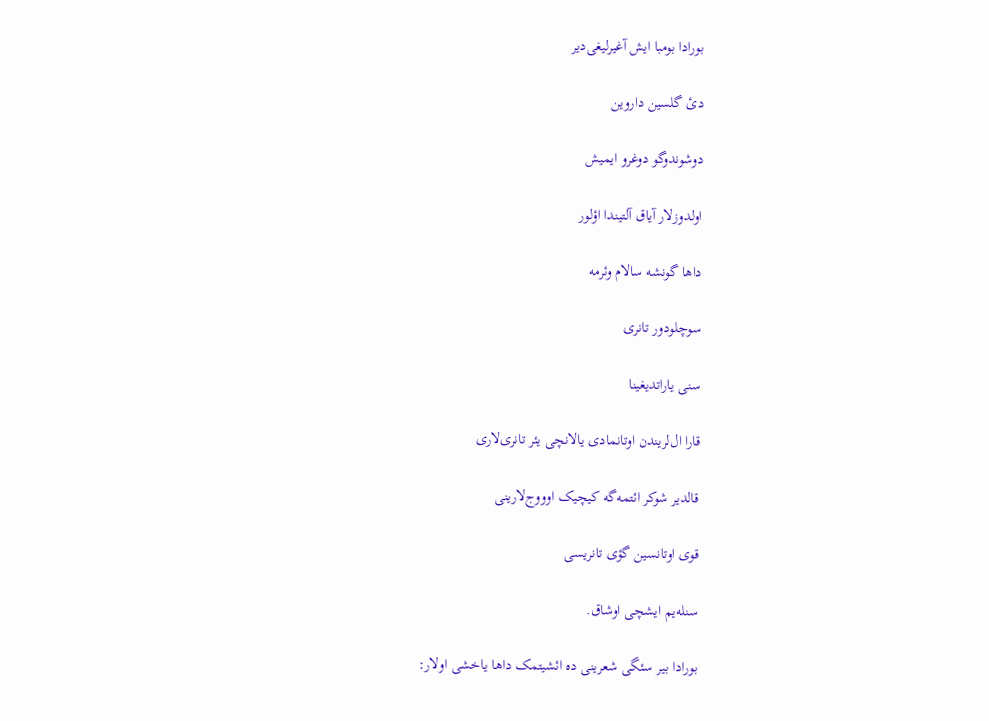بورادا بومبا ایش آغیرلیغی‌دیر

دئ گلسین داروین

دوشوندوگو دوغرو ایمیش

اولدوزلار آیاق آلتیندا اؤلور

داها گونشه سالام وئرمه

سوچلودور تانری

سنی یاراتدیغینا

قارا ال‌لریندن اوتانمادی یالانچی یئر تانری‌لاری

قالدیر شوکر ائتمه‌گه کیچیک اوووج‌لارینی

قوی اوتانسین گؤی تانریسی

سنله‌یم ایشچی اوشاق.

بورادا بیر سئگی شعرینی ده ائشیتمک داها یاخشی اولار: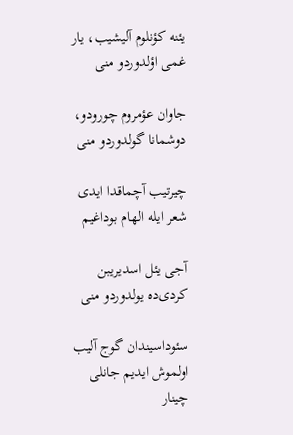یئنه کؤنلوم آلیشیب، یار غمی اؤلدوردو منی

جاوان عؤمروم چورودو، دوشمانا گولدوردو منی

چیرتیب آچماقدا ایدی شعر ایله الهام بوداغیم

آجی یئل اسدیریبن کردی‌ده یولدوردو منی

سئوداسيندان گوج آلیب اولموش ایدیم جانلی چینار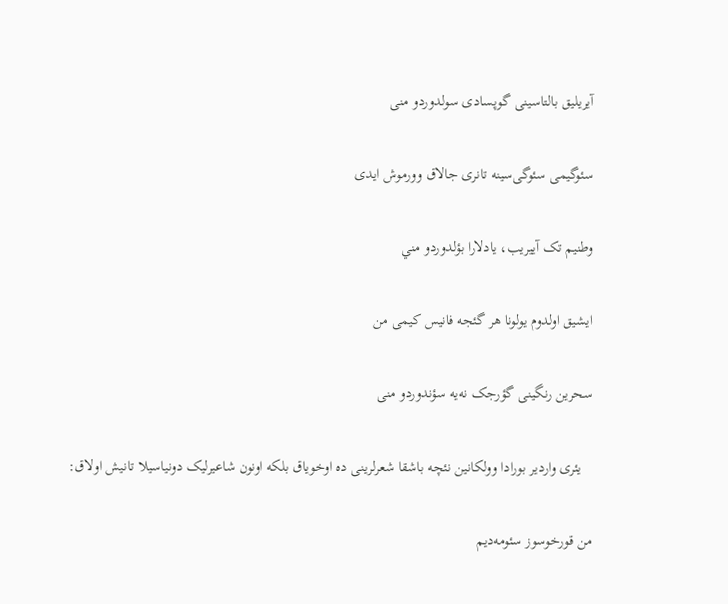آیریلیق بالتاسینی گوپسادی سولدوردو منی

سئوگیمی سئوگی‌سینه تانری جالاق وورموش ایدی

وطنیم تک آییریب، یادلارا بؤلدوردو مني

ایشیق اولدوم یولونا هر گئجه فانیس کیمی من

سحرین رنگینی گؤرجک نه‌یه سؤندوردو منی

   یئری واردیر بورادا وولکانین نئچه باشقا شعرلرینی ده اوخویاق بلکه اونون شاعیرلیک دونیاسیلا تانیش اولاق:

من قورخوسوز سئومه‌ديم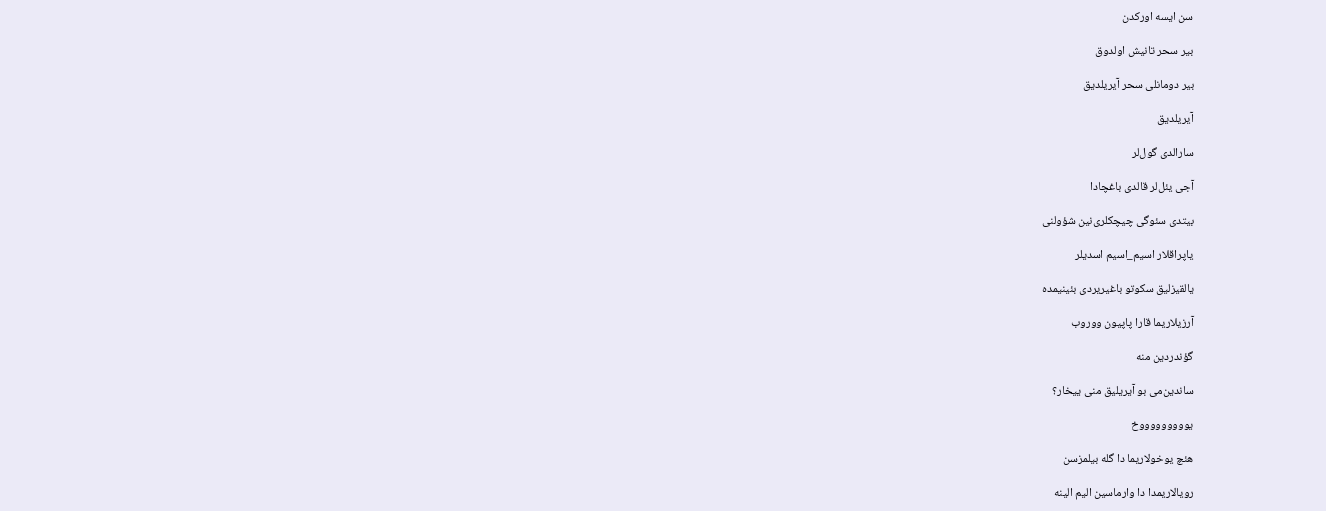سن ایسه اورکدن

بیر سحر تانیش اولدوق

بیر دومانلی سحر آیریلدیق

آیریلدیق

سارالدی گول‌لر

آجی یئل‌لر قالدی باغچادا

بیتدی سئوگی چیچکلری‌نین شؤولنی

یاپراقلار اسیم_اسیم اسدیلر

یالقیزلیق سکوتو باغیریردی بئينيمده

آرزیلاریما قارا پاپیون ووروب

گؤندردين منه

ساندین‌می بو آیریلیق منی ییخار؟

یوووووووووخ

هئچ یوخولاریما دا گله بیلمزسن

رویالاریمدا دا وارماسین الیم الینه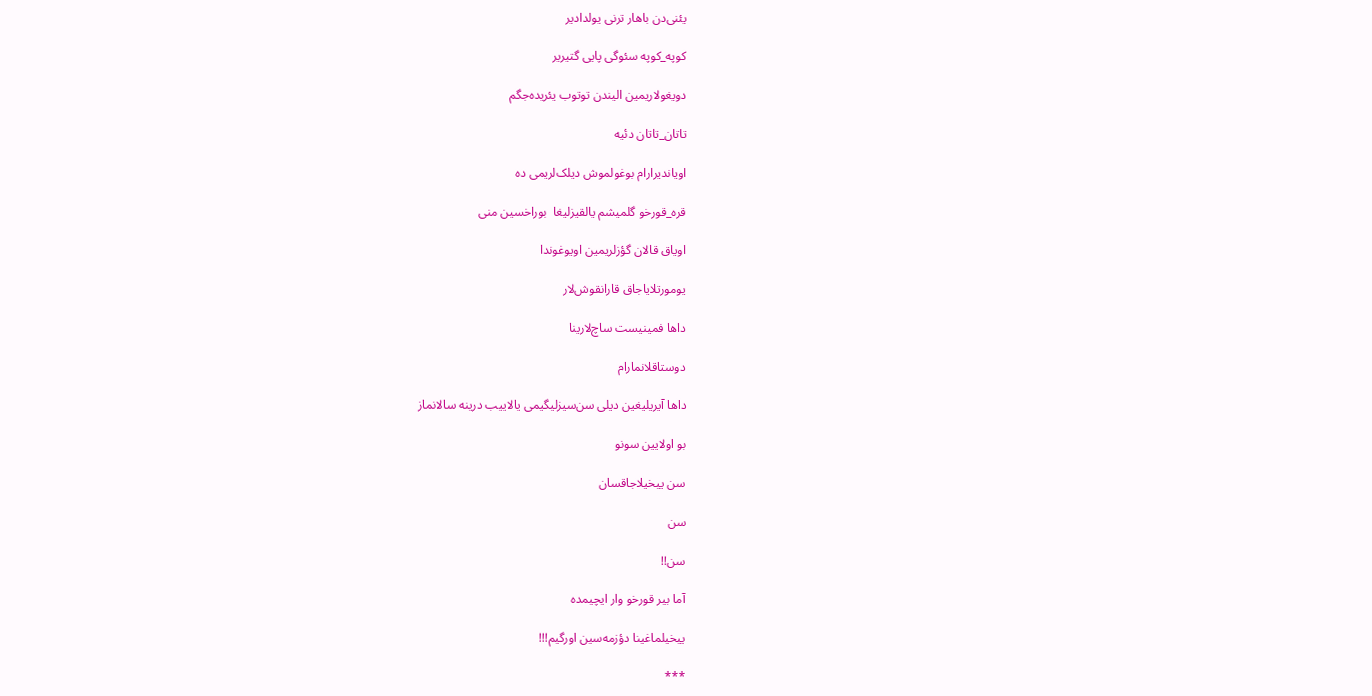یئنی‌دن باهار ترنی یولدادیر

کوپه_کوپه سئوگی پایی گتیریر

دویغولاریمین الیندن توتوب یئریده‌جگم

تاتان_تاتان دئيه

اویاندیرارام بوغولموش دیلک‌لریمی ده

قره_قورخو گلمیشم یالقیزلیغا  بوراخسین منی

اویاق قالان گؤزلريمين اويوغوندا

یومورتلایاجاق قارانقوش‌لار

داها فمینیست ساچ‌لارینا

دوستاقلانمارام

داها آیریلیغین دیلی سن‌سیزلیگیمی یالاییب درینه سالانماز

بو اولایین سونو

سن ییخیلاجاقسان

سن

سن!!

آما بیر قورخو وار ایچیمده

ییخیلماغینا دؤزمه‌سین اورگیم!!!

***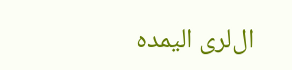ال‌لری الیمده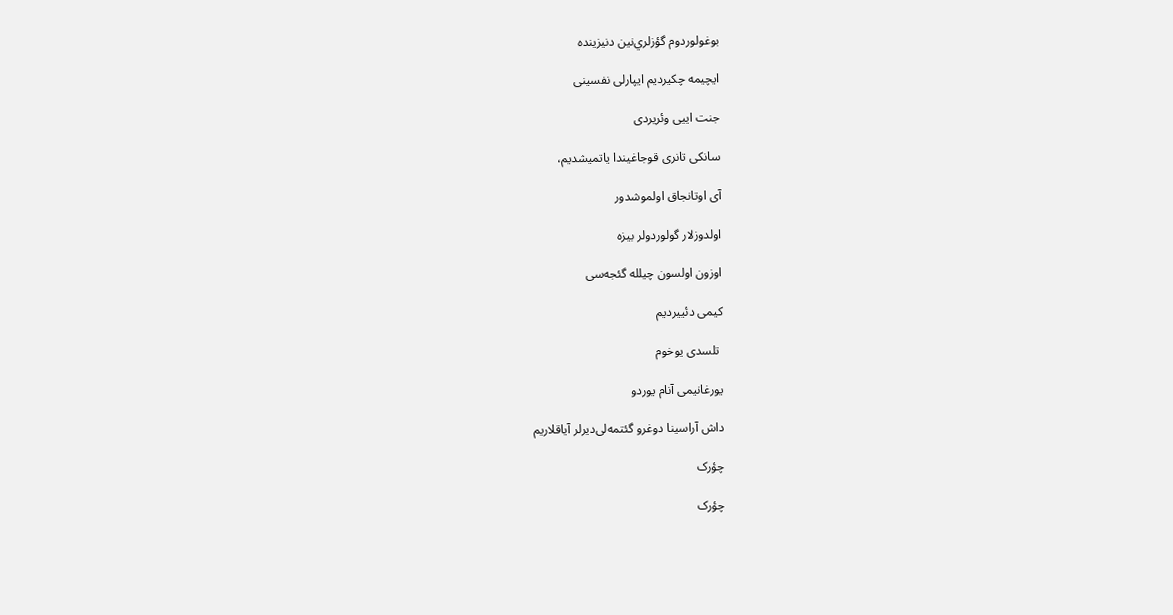بوغولوردوم گؤزلري‌نين دنیزینده

ایچیمه چکیردیم ایپارلی نفسینی

جنت اییی وئریردی

سانکی تانری قوجاغیندا یاتمیشدیم،

آی اوتانجاق اولموشدور

اولدوزلار گولوردولر بیزه

اوزون اولسون چیلله گئجه‌سی

کیمی دئييرديم

 تلسدی یوخوم

یورغانیمی آنام یوردو

داش آراسینا دوغرو گئتمه‌لی‌دیرلر آیاقلاریم

چؤرک

چؤرک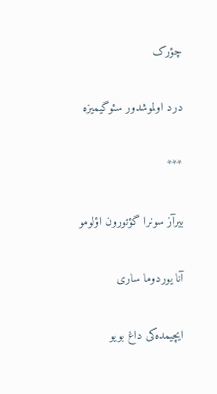چؤرک

درد اولموشدور سئوگیمیزه

***

بیرآز سونرا گؤتورون اؤلومو

آنا یوردوما ساری

ایچیمده‌کی داغ بویو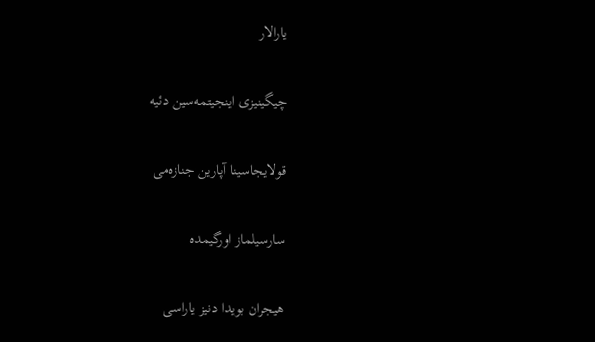یارالار

چیگینیزی اینجیتمه‌سین دئیه

قولایجاسینا آپارین جنازه‌می

سارسیلماز اورگیمده

هیجران بویدا دنیز یاراسی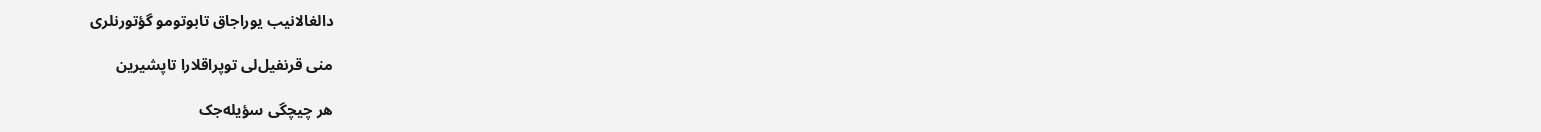دالغالانیب یوراجاق تابوتومو گؤتورنلری

منی قرنفیل‌لی توپراقلارا تاپشیرین

هر چیچگی سؤيله‌جک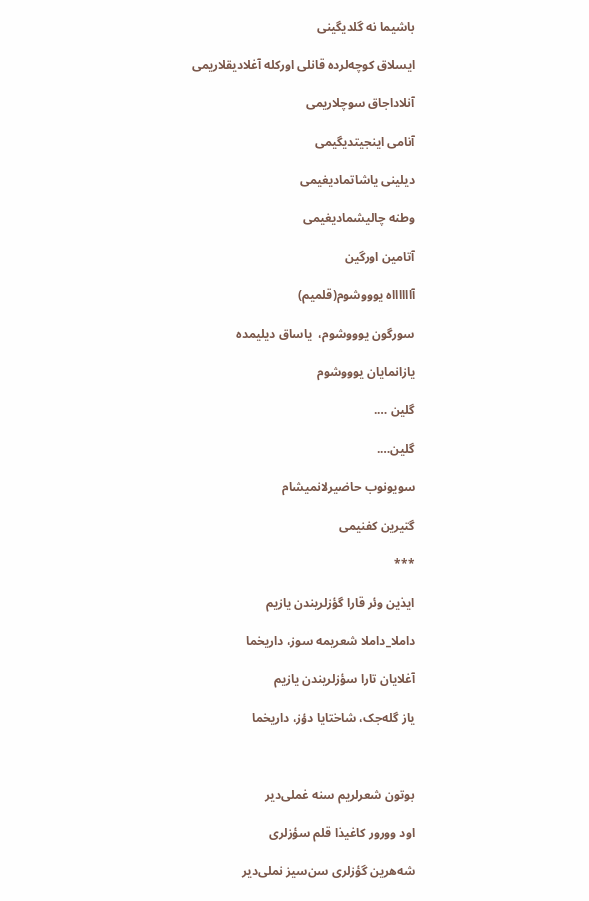باشیما نه گلدیگینی

ایسلاق کوچه‌لرده قانلی اورکله آغلادیقلاریمی

آنلاداجاق سوچلاریمی

آنامی اینجیتدیگیمی

دیلینی یاشاتمادیغیمی

وطنه چالیشمادیغیمی

آتامین اورگین

آااااااه یوووشوم(قلمیم)

سورگون یوووشوم،  یاساق دیلیمده

یازانمایان یوووشوم

گلین ….

گلین….

سویونوب حاضیرلانمیشام

گتیرین کفنیمی

***

ایذین وئر قارا گؤزلریندن یازیم

داملا_داملا شعریمه سوز، داریخما

آغلایان تارا سؤزلریندن یازیم

یاز گله‌جک، شاختایا دؤز، داریخما



بوتون شعرلریم سنه غملی‌دیر

اود وورور کاغیذا قلم سؤزلری

شه‌هرین گؤزلری سن‌سیز نملی‌دیر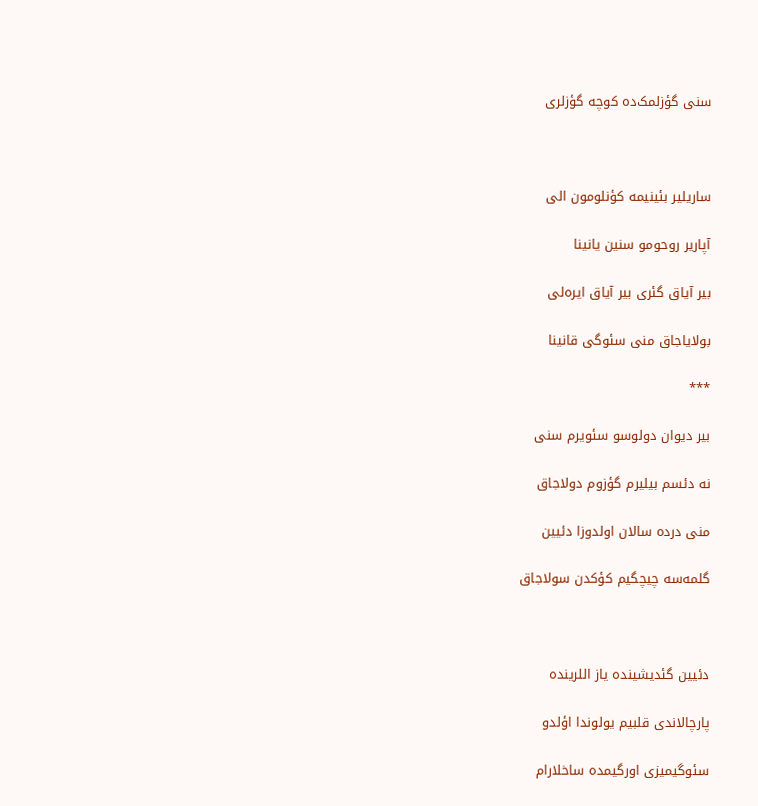سنی گؤزلمک‌ده کوچه‌ گؤزلری



ساریلیر بئینیمه کؤنلومون الی

آپاریر روحومو سنین یانینا

بیر آیاق گئری بیر آیاق ایره‌لی

بولایاجاق منی سئوگی قانینا

***

بیر دیوان دولوسو سئويرم سنی

نه دئسم بيليرم گؤزوم دولاجاق

منی درده سالان اولدوزا دئیین

گلمه‌سه چیچگیم کؤکدن سولاجاق



دئيین گئديشينده یاز اللرینده

پارچالاندی قلبيم یولوندا اؤلدو

سئوگیمیزی اورگیمده ساخلارام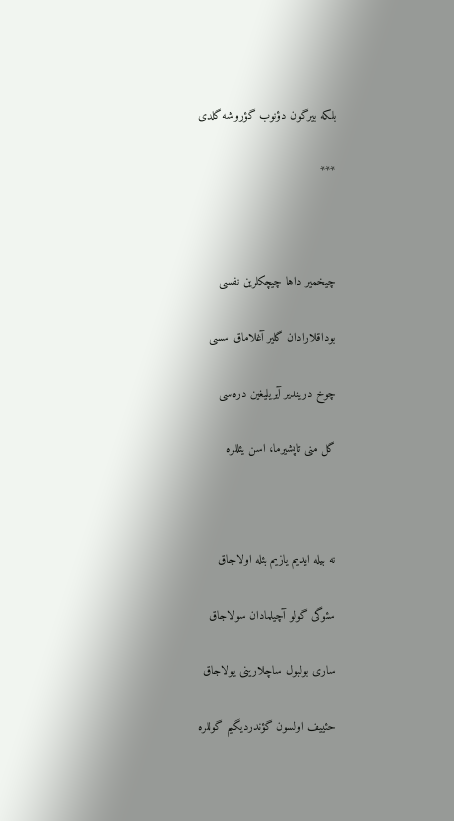بلکه بیرگون دؤنوب گؤروشه گلدی

***



چیخمیر داها چیچکلرین نفسی

بوداقلارادان گلیر آغلاماق سسی

چوخ دریندیر آیریلیغین دره‌سی

گل منی تاپشیرما، اسن یئللره



نه بیله ایدیم یازیم بئله اولاجاق

سئوگی گولو آچیلمادان سولاجاق

ساری بولبول ساچلارینی یولاجاق

حئییف اولسون گؤندردیگیم گوللره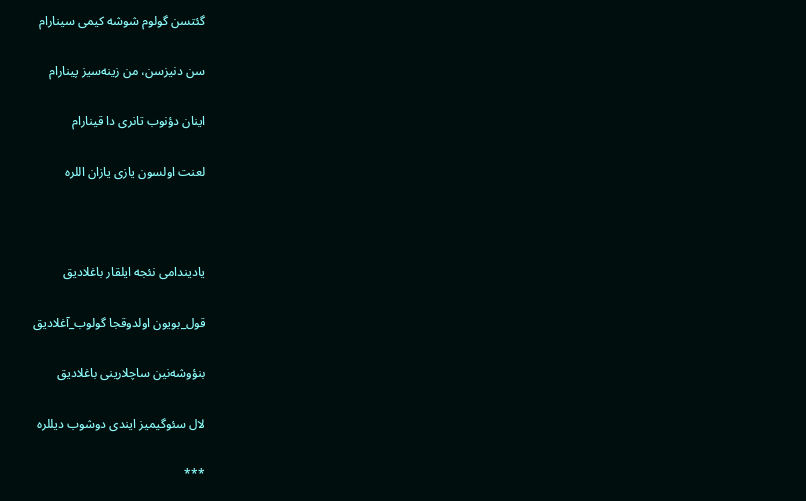گئتسن گولوم شوشه کیمی سینارام

سن دنیزسن، من زینه‌سیز پینارام

اینان دؤنوب تانری دا قینارام

لعنت اولسون یازی یازان اللره



یادیندامی نئجه ایلقار باغلادیق

قول_بویون اولدوقجا گولوب_آغلادیق

بنؤوشه‌نین ساچلارینی باغلادیق

لال سئوگیمیز ایندی دوشوب دیللره

***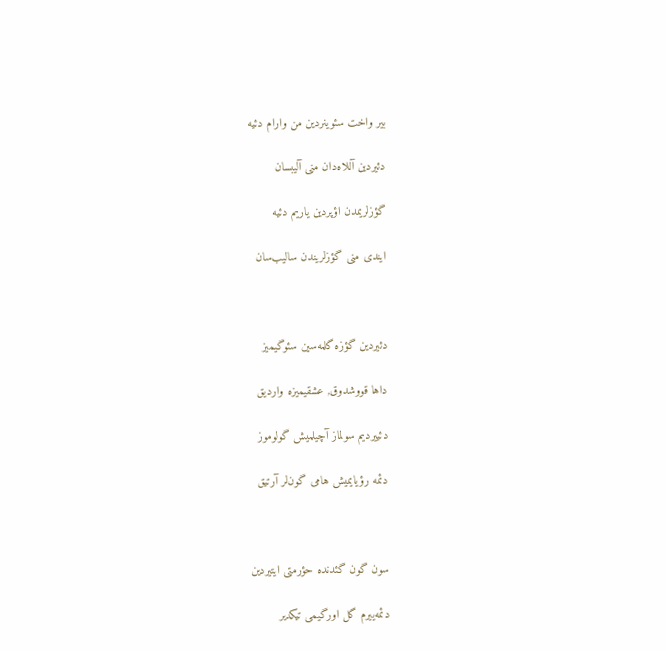بیر واخت سئوینردین من وارام دئیه

دئیردین آللاه‌دان منی آلیبسان

گؤزلریمدن اؤپردین یاریم دئیه

ایندی منی گؤزلریندن سالیب‌سان



دئیردین گؤزه گلمه‌سین سئوگیمیز

داها قووشدوق, عشقیمیزه واردیق

دئییردیم سولماز آچیلمیش گولوموز

دئمه رؤیایمیش هامی گون‌لر آرتیق



سون گون گئدنده حؤرمتی ایتیردین

دئمه‌ییرم گل اورگیمی تیکدیر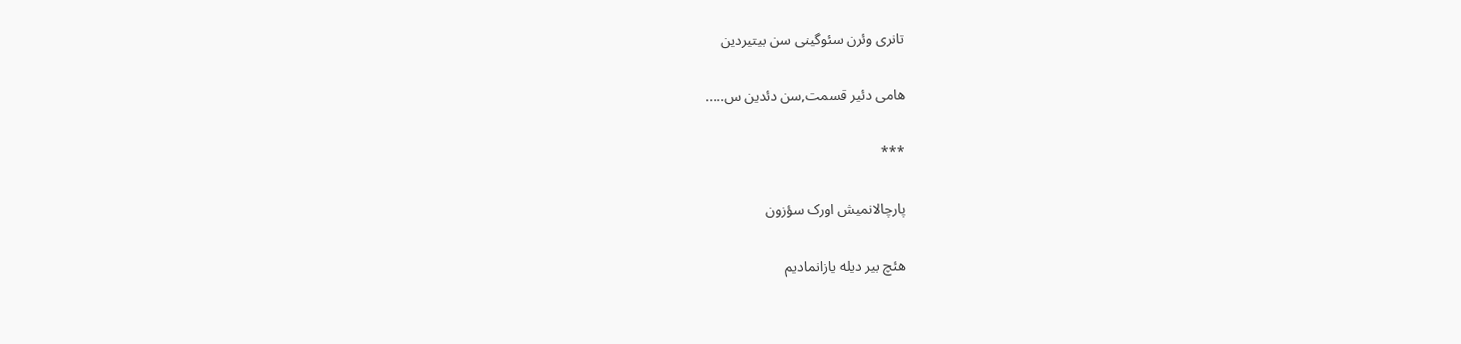تانری وئرن سئوگینی سن بیتیردین

هامی دئیر قسمت,سن دئدین س.....

***

پارچالانمیش اورک سؤزون

هئچ بیر دیله یازانمادیم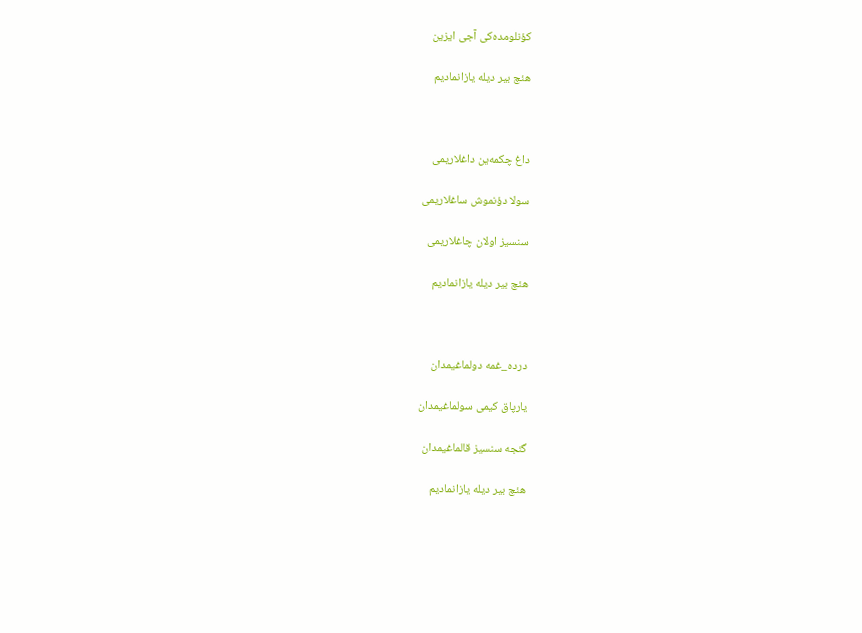کؤنلومده‌کی آجی ایزین

هئچ بیر دیله یازانمادیم



داغ چکمه‌ین داغلاریمی

سولا دؤنموش ساغلاریمی

سنسیز اولان چاغلاریمی

هئچ بیر دیله یازانمادیم



درده_غمه دولماغیمدان

یارپاق کیمی سولماغیمدان

گئجه سنسیز قالماغیمدان

هئچ بیر دیله یازانمادیم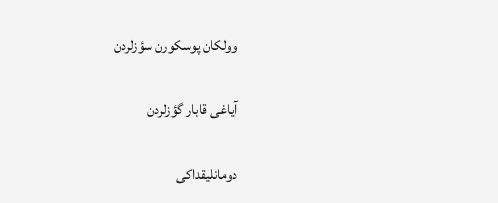وولکان پوسکورن سؤزلردن

آیاغی قابار گؤزلردن

دومانلیقداکی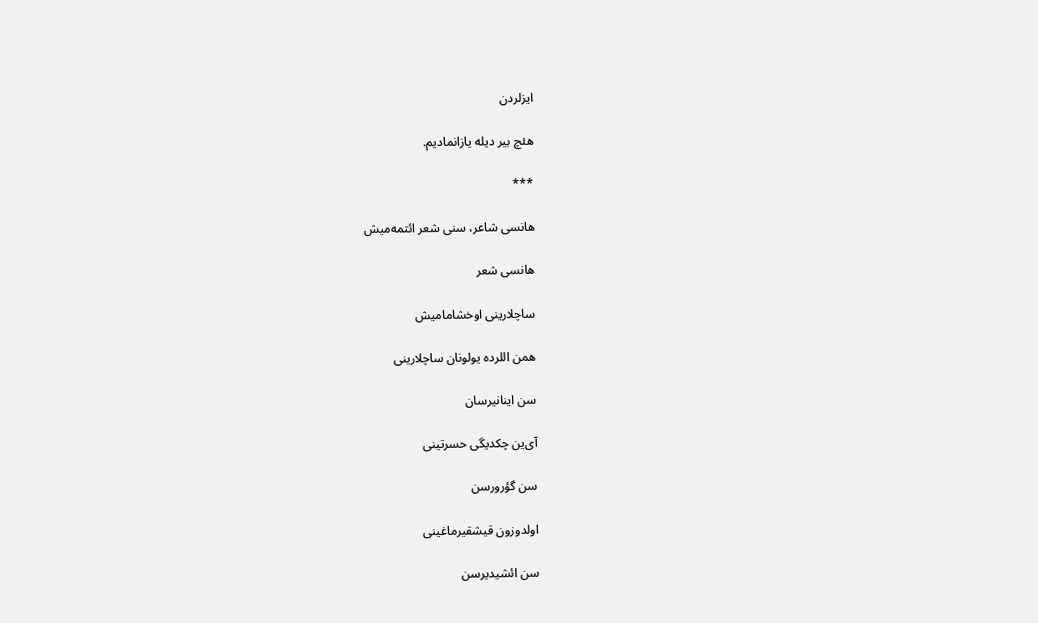ایزلردن

هئچ بیر دیله یازانمادیم.

***

هانسی شاعر، سنی شعر ائتمه‌میش

هانسی شعر

ساچلارینی اوخشامامیش

همن اللرده یولونان ساچلارینی

سن اینانیرسان

آی‌ین چکدیگی حسرتینی

سن گؤرورسن

اولدوزون قیشقیرماغینی

سن ائشیدیرسن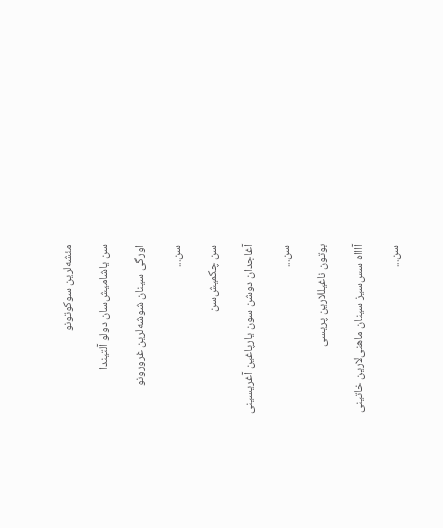مئشه‌لرین سوکوتونو

سن یاشامیش‌سان دولو آلتیندا

اورگی سینان شوشه‌لرین غرورونو

سن...

سن چکمیش‌سن

آغاجدان دوشن سون یارپاغین آغریسینی

سن...

بوتون ناغیللارین پریسی

آاااه سس‌سیز سینان ماهنی‌لارین خاتینی

سن...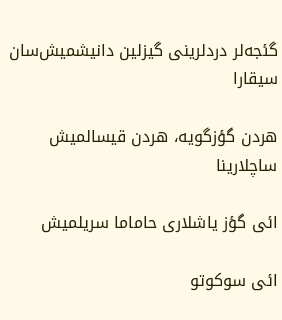گئجه‌لر دردلرینی گیزلین دانیشمیش‌سان سیقارا

هردن گؤزگویه، هردن قیسالمیش ساچلارینا

ائی گؤز یاشلاری حاماما سریلمیش

ائی سوکوتو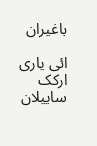باغیران

ائی یاری ارکک ساییلان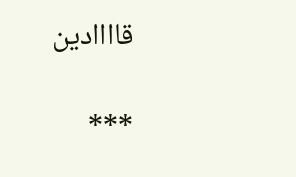قاااادین

***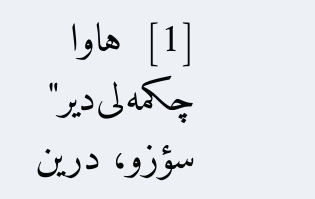[1]  هاوا چکمه‌لی‌دیر" سؤزو، درین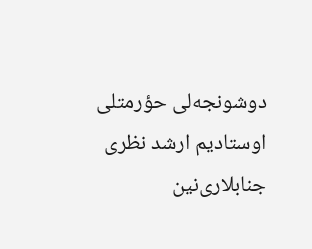دوشونجه‌لی حؤرمتلی اوستادیم ارشد نظری جنابلاری‌نین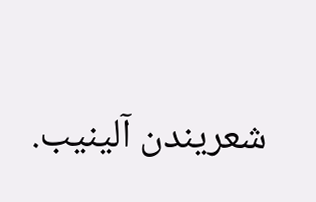شعریندن آلینیب.